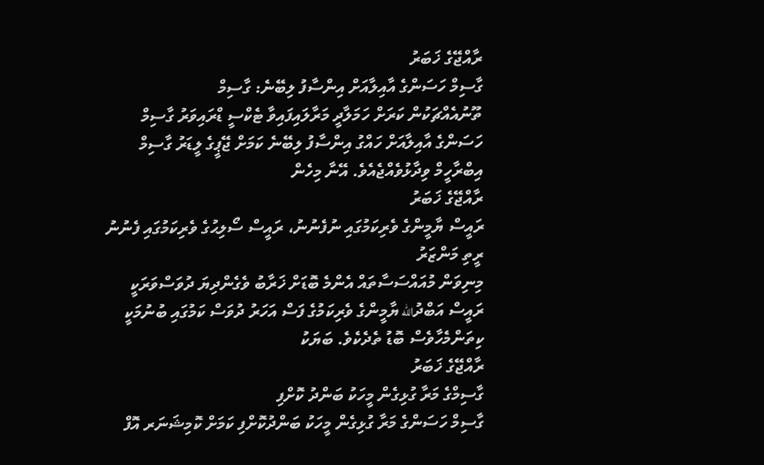ރާއްޖޭގެ ޚަބަރު
ގާސިމް ހަސަންގެ އާއިލާއަށް އިންސާފު ލިބޭނެ: ގާސިމް
ތޫނުއެއްޗަކުން ކަރަށް ހަމަލާދީ މަރާލައިފައިވާ ޓެކްސީ ޑްރައިވަރު ގާސިމް ހަސަންގެ އާއިލާއަށް ހައްގު އިންސާފު ލިބޭނެ ކަމަށް ޖޭޕީގެ ލީޑަރު ގާސިމް އިބްރާހީމް ވިދާޅުވެއްޖެއެވެ. އޭނާ މިހެން
ރާއްޖޭގެ ޚަބަރު
ރައީސް ޔާމީންގެ ވެރިކަމުގައި ނުފެނުނު، ރައީސް ސޯލިޙުގެ ވެރިކަމުގައި ފެނުނު ރީތި މަންޒަރު
މިނިވަން މުއައްސަސާތައް އެންމެ ބޮޑަށް ޚަރާބު ވެގެންދިޔަ ދުވަސްވަރަކީ ރައީސް އަބްދުالله ޔާމީންގެ ވެރިކަމުގެ ފަސް އަހަރު ދުވަސް ކަމުގައި ބުނުމަކީ ކިތަންމެހާވެސް ބޮޑު ތެދެކެވެ. ބަޔަކު
ރާއްޖޭގެ ޚަބަރު
ގާސިމްގެ މަރާ ގުޅިގެން މީހަކު ބަންދު ކޮށްފި
ގާސިމް ހަސަންގެ މަރާ ގުޅިގެން މީހަކު ބަންދުކޮށްފި ކަމަށް ކޮމިޝަނަރ އޮފް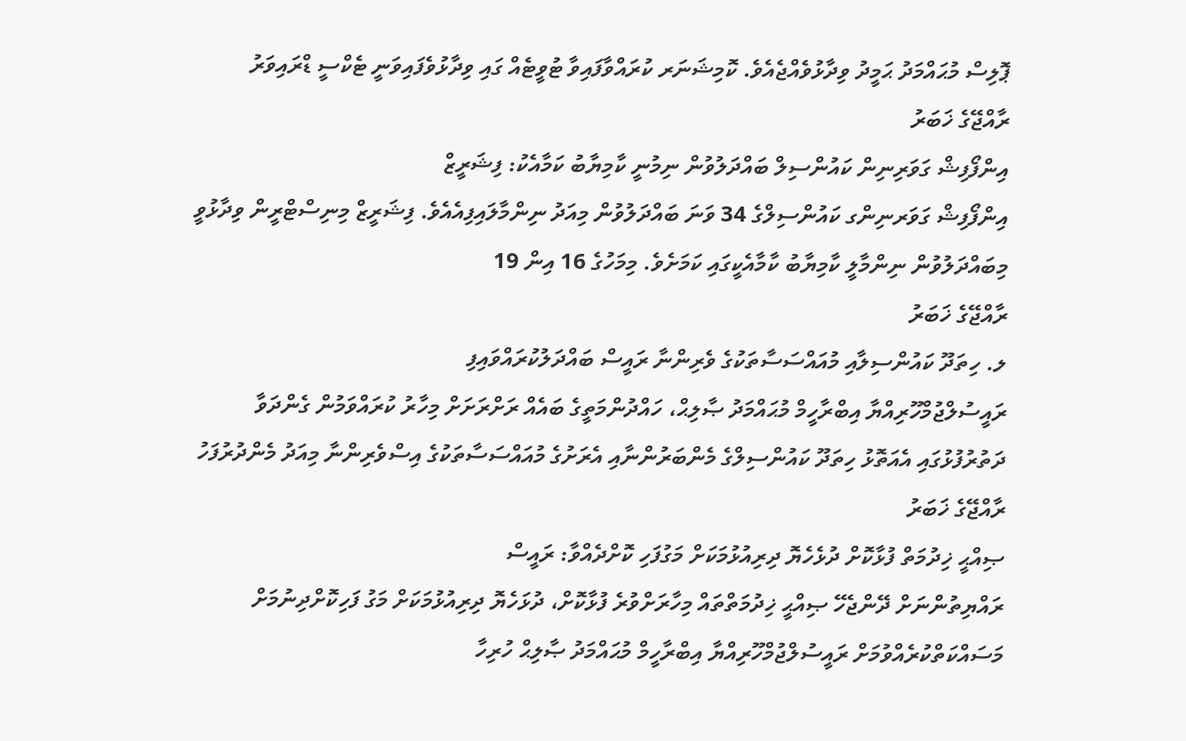ޕޮލިސް މުޙައްމަދު ޙަމީދު ވިދާޅުވެއްޖެއެވެ. ކޮމިޝަނަރ ކުރައްވާފައިވާ ޓުވީޓެއް ގައި ވިދާޅުވެފައިވަނީ ޓެކްސީ ޑްރައިވަރު
ރާއްޖޭގެ ޚަބަރު
އިންފޯފިޝް ގަވަރިނިން ކައުންސިލް ބައްދަލުވުން ނިމުނީ ކާމިޔާބު ކަމާއެކު: ފިޝަރީޒް
އިންފޯފިޝް ގަވަރނިންގ ކައުންސިލްގެ 34 ވަނަ ބައްދަލުވުން މިއަދު ނިންމާލައިފިއެއެވެ. ފިޝަރީޒް މިނިސްޓްރީން ވިދާޅުވީ މިބައްދަލުވުން ނިންމާލީ ކާމިޔާބު ކާމާއެކީގައި ކަމަށެވެ. މިމަހުގެ 16 އިން 19
ރާއްޖޭގެ ޚަބަރު
ލ. ހިތަދޫ ކައުންސިލާއި މުއައްސަސާތަކުގެ ވެރިންނާ ރައީސް ބައްދަލުކުރައްވައިފި
ރައީސުލްޖުމްހޫރިއްޔާ އިބްރާހީމް މުޙައްމަދު ޞާލިޙް، ހައްދުންމަތީގެ ބައެއް ރަށްރަށަށް މިހާރު ކުރައްވަމުން ގެންދަވާ ދަތުރުފުޅުގައި އެއަތޮޅު ހިތަދޫ ކައުންސިލްގެ މެންބަރުންނާއި އެރަށުގެ މުއައްސަސާތަކުގެ އިސްވެރިންނާ މިއަދު މެންދުރުފަހު
ރާއްޖޭގެ ޚަބަރު
ޞިއްޙީ ޚިދުމަތް ފުޅާކޮށް ދުޅެހެޔޮ ދިރިއުޅުމަކަށް މަގުފަހި ކޮށްދެއްވާ: ރައީސް
ރައްޔިތުންނަށް ދޭންޖެހޭ ޞިއްޙީ ޚިދުމަތްތައް މިހާރަށްވުރެ ފުޅާކޮށް، ދުޅަހެޔޮ ދިރިއުޅުމަކަށް މަގު ފަހިކޮށްދިނުމަށް މަސައްކަތްކުރެއްވުމަށް ރައީސުލްޖުމްހޫރިއްޔާ އިބްރާހީމް މުޙައްމަދު ޞާލިޙް ހުރިހާ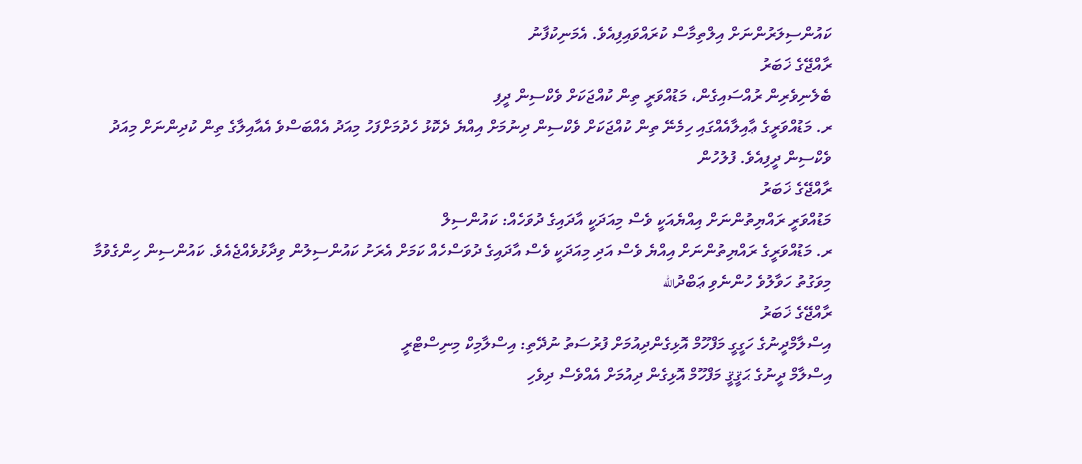ކައުންސިލަރުންނަށް އިލްތިމާސް ކުރައްވައިފިއެވެ. އެމަނިކުފާނު
ރާއްޖޭގެ ޚަބަރު
ބެލެނިވެރިން ރުއްސައިގެން، މަޑުއްވަރީ ތިން ކުއްޖަކަށް ވެކްސިން ދީފި
ރ. މަޑުއްވަރީގެ ޢާއިލާއެއްގައި ހިމެނޭ ތިން ކުއްޖަކަށް ވެކްސިން ދިނުމަށް އިއްޔެ ދެކޮޅު ހެދުމަށްފަހު މިއަދު އެއްބަސްވެ އެއާއިލާގެ ތިން ކުދިންނަށް މިއަދު ވެކްސިން ދީފިއެވެ. ފުލުހުން
ރާއްޖޭގެ ޚަބަރު
މަޑުއްވަރީ ރައްޔިތުންނަށް އިއްޔެއަކީ ވެސް މިއަދަކީ އާދައިގެ ދުވަހެއް: ކައުންސިލް
ރ. މަޑުއްވަރީގެ ރައްޔިތުންނަށް އިއްޔެ ވެސް އަދި މިއަދަކީ ވެސް އާދައިގެ ދުވަސްހެއް ކަމަށް އެރަށު ކައުންސިލުން ވިދާޅުވެއްޖެއެވެ. ކައުންސިން ހިންގެވުމާ މިވަގުތު ހަވާލުވެ ހުންނެވި ޢަބްދުالله
ރާއްޖޭގެ ޚަބަރު
އިސްލާމްދީނުގެ ހަގީގީ މަފްހޫމް އޮޅިގެންދިއުމަށް ފުރުސަތު ނުދޭތި: އިސްލާމިކް މިނިސްޓްރީ
އިސްލާމް ދީނުގެ ޙަޤީޤީ މަފްހޫމް އޮޅިގެން ދިއުމަށް އެއްވެސް ދިވެހި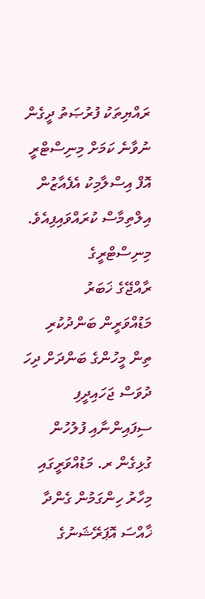ރައްޔިތަކު ފުރުޞަތު ދީގެން ނުވާނެ ކަމަށް މިނިސްޓްރީ އޮފް އިސްލާމިކު އެފެއާޒުން އިލްތިމާސް ކުރައްވައިފިއެވެ. މިނިސްޓްރީގެ
ރާއްޖޭގެ ޚަބަރު
މަޑުއްވަރީން ބަންދުކުރި ތިން މީހުންގެ ބަންދަށް ދިހަ ދުވަސް ޖަހައިދީފި
ސިފައިންނާއި ފުލުހުން ގުޅިގެން ރ. މަޑުއްވަރީގައި މިހާރު ހިންގަމުން ގެންދާ ޚާއްސަ އޮޕަރޭޝަނުގެ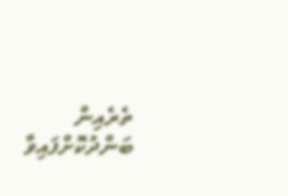ތެރެއިން ބަންދުކޮށްފައިވާ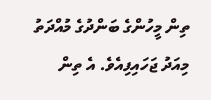ތިން މީހުންގެ ބަންދުގެ މުއްދަތު މިއަދު ޖަހައިފިއެވެ. އެ ތިން